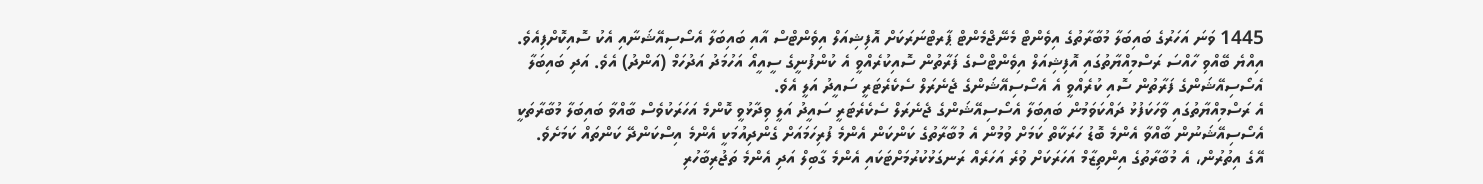1445 ވަނަ އަހަރުގެ ބައިބަލާ މުބާރާތުގެ އިވެންޓް މެނޭޖްމެންޓް ޕާރޓްނަރަކަށް އޮފިޝިއަލް އިވެންޓްސް އާއި ބައިބަލާ އެސޯސިއޭޝަނާއި އެކު ސޮއިކޮށްފިއެވެ.
އިއްޔެ ބޭއްވި ހާއްސަ ރަސްމިއްޔާތުގައި އޮފިޝިއަލް އިވެންޓްސްގެ ފަރާތުން ސޮއިކުރެއްވީ އެ ކުންފުނީގެ ސީއީއޯ އަހުމަދު އަދުހަމް (އަންދު) އެވެ. އަދި ބައިބަލާ އެސޯސިއޭޝަންގެ ފަރާތުން ސޮއި ކުރެއްވީ އެ އެސޯސިއޭޝަންގެ ޖެނެރަލް ސެކެރެޓަރީ ސައީދު އަލީ އެވެ.
އެ ރަސްމިއްޔާތުގައި ވާހަކަފުޅު ދައްކަވަމުން ބައިބަލާ އެސޯސިއޭޝަންގެ ޖެނެރަލް ސެކެރެޓަރީ ސައީދު އަލީ ވިދާޅުވީ ކޮންމެ އަހަރަކުވެސް ބާއްވާ ބައިބަލާ މުބާރާތަކީ އެސޯސިއޭޝަނުން ބާއްވާ އެންމެ ބޮޑު ހަރަކާތް ކަމަށް ވުމުން އެ މުބާރާތުގެ ކަންކަން އެންމެ ފުރިހަމައަށް ގެންދިއުމަކީ އެންމެ އިސްކަންދޭ ކަންތައް ކަމަށެވެ.
އޭގެ އިތުރުން، އެ މުބާރާތުގެ އިންތިޒާމް އަހަރަކަށް ވުރެ އަހަރެއް ރަނގަޅުކުރުމަށްޓަކައި އެންމެ ގާބިލް އަދި އެންމެ ތަޖުރިބާހުރި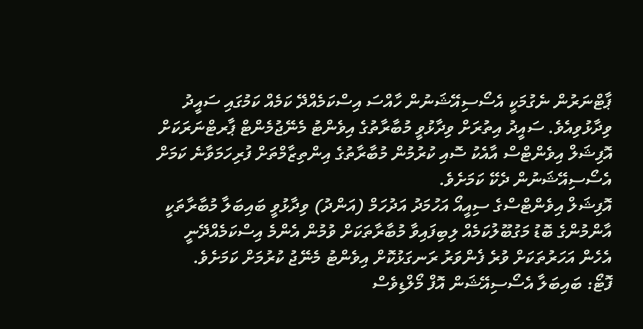ޕާޓްނަރުން ނެގުމަކީ އެސޯސިއޭޝަނުން ހާއްސަ އިސްކަމެއްދޭ ކަމެއް ކަމުގައި ސައީދު ވިދާޅުވިއެވެ. ސައީދު އިތުރަށް ވިދާޅުވީ މުބާރާތުގެ އިވެންޓު މެނޭޖުމެންޓް ޕާރޓްނަރަކަށް އޮފިޝަލް އިވެންޓްސް އާއެކު ސޮއި ކުރުމުން މުބާރާތުގެ އިންތިޒާމްތަށް ފުރިހަމަވާނެ ކަމަށް އެސޯސިއޭޝަނުން ދެކޭ ކަމަށެވެ.
އޮފިޝަލް އިވެންޓްސްގެ ސިއީއޯ އަހުމަދު އަދުހަމް (އަންދު) ވިދާޅުވީ ބައިބަލާ މުބާރާތަކީ އާންމުންގެ ބޮޑު މަގުބޫލުކަމެއް ލިބިފައިވާ މުބާރާތަކަށް ވުމުން އެންމެ އިސްކަމެއްދޭނީ އެހެން އަހަރުތަކަށް ވުރެ ފެންވަރު ރަނގަޅުކޮށް އިވެންޓު މެނޭޖު ކުރުމަށް ކަމަށެވެ.
ފޮޓޯ: ބައިބަލާ އެސޯސިއޭޝަން އޮފް މޯލްޑިވެސް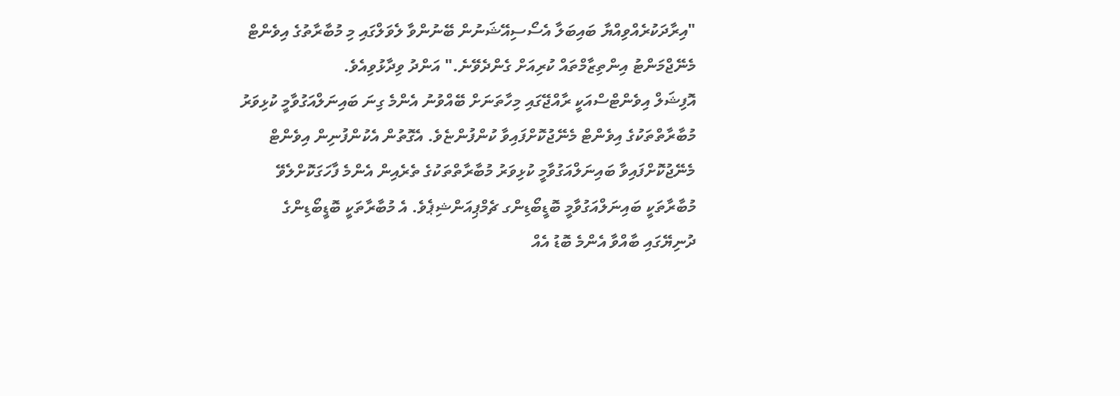"އިރާދަކުރެއްވިއްޔާ ބައިބަލާ އެސޯސިއޭޝަނުން ބޭނުންވާ ލެވަލްގައި މި މުބާރާތުގެ އިވެންޓް މެނޭޖްމަންޓު އިންތިޒާމްތައް ކުރިއަށް ގެންދެވޭނެ." އަންދު ވިދާޅުވިއެވެ.
އޮފިޝަލް އިވެންޓްސްއަކީ ރާއްޖޭގައި މިހާތަނަށް ބޭއްވުނު އެންމެ ގިނަ ބައިނަލްއަގުވާމީ ކުޅިވަރު މުބާރާތްތަކުގެ އިވެންޓް މެނޭޖުކޮށްފައިވާ ކުންފުންޏެވެ. އެގޮތުން އެކުންފުނިން އިވެންޓް މެނޭޖުކޮށްފައިވާ ބައިނަލްއަގުވާމީ ކުޅިވަރު މުބާރާތްތަކުގެ ތެރެއިން އެންމެ ފާހަގަކޮށްލެވޭ މުބާރާތަކީ ބައިނަލްއަގުވާމީ ބޮޑީބޯޑިންގ ޗެމްޕިއަންޝިޕެވެ. އެ މުބާރާތަކީ ބޮޑީބޯޑިންގެ ދުނިޔޭގައި ބާއްވާ އެންމެ ބޮޑު އެއް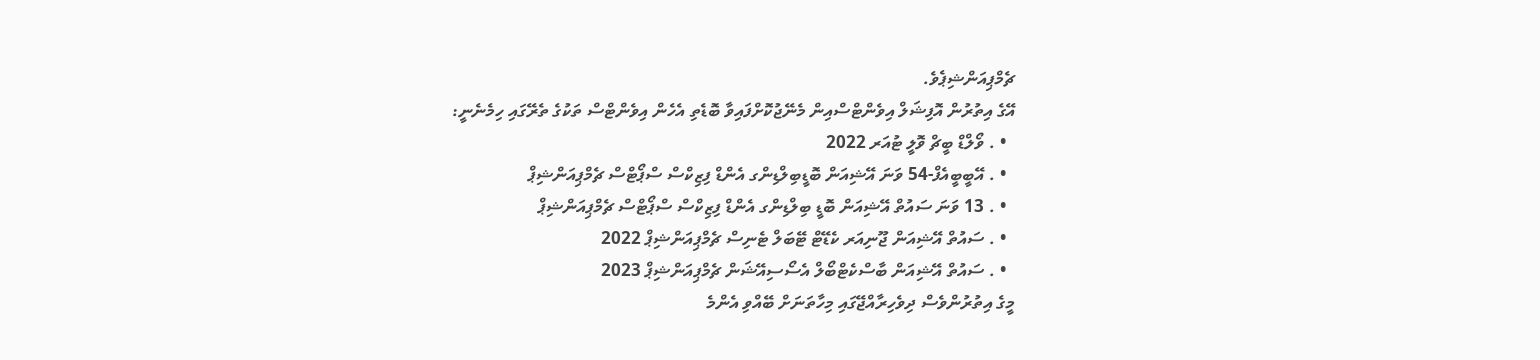ޗެމްޕިއަންޝިޕެވެ.
އޭގެ އިތުރުން އޮފިޝަލް އިވެންޓްސްއިން މެނޭޖުކޮށްފައިވާ ބޮޑެތި އެހެން އިވެންޓްސް ތަކުގެ ތެރޭގައި ހިމެނެނީ:
  • . ވޯލްޑް ބީޗް ވޮލީ ޓުއަރ 2022
  • . އޭބީބީއެފް-54 ވަނަ އޭޝިއަން ބޮޑީބިލްޑިންގ އެންޑް ފިޒިކްސް ސްޕޯޓްސް ޗެމްޕިއަންޝިޕް
  • . 13 ވަނަ ސައުތް އޭޝިއަން ބޮޑީ ބިލްޑިންގ އެންޑް ފިޒިކްސް ސްޕޯޓްސް ޗެމްޕިއަންޝިޕް
  • . ސައުތް އޭޝިއަން ޖޫނިއަރ ކެޑޭޓް ޓޭބަލް ޓެނިސް ޗެމްޕިއަންޝިޕް 2022
  • . ސައުތް އޭޝިއަން ބާސްކެޓްބޯލް އެސޯސިއޭޝަން ޗެމްޕިއަންޝިޕް 2023
މީގެ އިތުރުންވެސް ދިވެހިރާއްޖޭގައި މިހާތަނަށް ބޭއްވި އެންމެ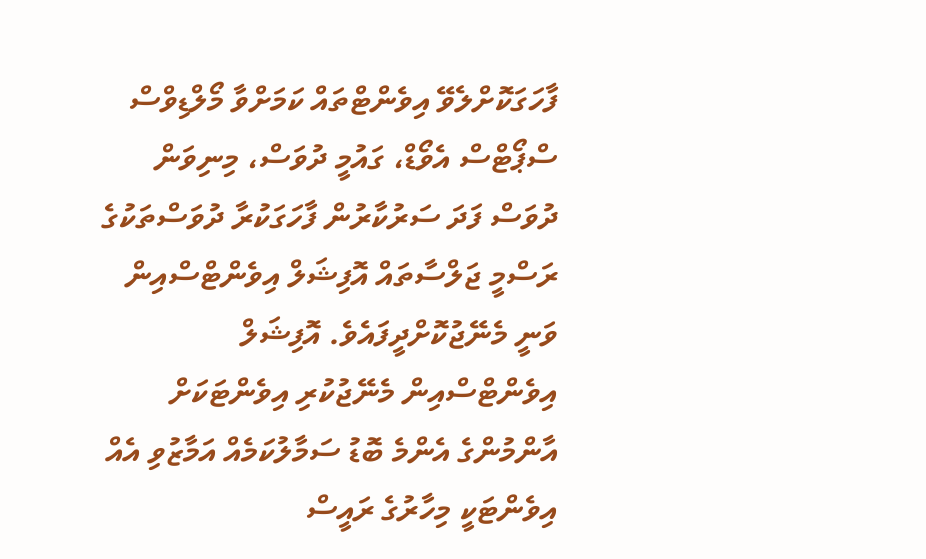ފާހަގަކޮށްލެވޭ އިވެންޓްތައް ކަމަށްވާ މޯލްޑިވްސް ސްޕޯޓްސް އެވޯޑް، ގައުމީ ދުވަސް، މިނިވަން ދުވަސް ފަދަ ސަރުކާރުން ފާހަގަކުރާ ދުވަސްތަކުގެ ރަސްމީ ޖަލްސާތައް އޮފިޝަލް އިވެންޓްސްއިން ވަނީ މެނޭޖުކޮށްދީފައެވެ. އޮފިޝަލް އިވެންޓްސްއިން މެނޭޖުކުރި އިވެންޓަކަށް އާންމުންގެ އެންމެ ބޮޑު ސަމާލުކަމެއް އަމާޒުވި އެއް އިވެންޓަކީ މިހާރުގެ ރައީސް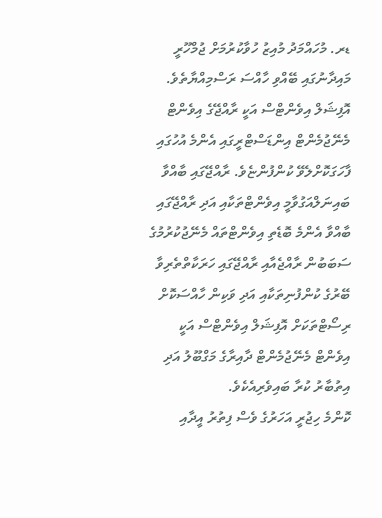ޑރ. މުހައްމަދު މުއިޒު ހުވާކުރުމަށް ޖުމްހޫރީ މައިދާނުގައި ބޭއްވި ހާއްސަ ރަސްމިއްޔާތެވެ.
އޮފިޝަލް އިވެންޓްސް އަކީ ރާއްޖޭގެ އިވެންޓް މެނޭޖުމެންޓް އިންޑަސްޓްރީގައި އެންމެ އުހުގައި ފާހަގަކޮށްލެވޭ ކުންފުންޏެވެ. ރާއްޖޭގައި ބާއްވާ ބައިނަލްއަގުވާމީ އިވެންޓްތަކާއި އަދި ރާއްޖޭގައި ބާއްވާ އެންމެ ބޮޑެތި އިވެންޓްތައް މެނޭޖުކުރުމުގެ ސަބަބުން ރާއްޖެއާއި ރާއްޖޭގައި ހަރަކާތްތެރިވާ ބޭރުގެ ކުންފުނިތަކާއި އަދި ވަކިން ހާއްސަކޮށް ރިސޯޓްތަކަށް އޮފިޝަލް އިވެންޓްސް އަކީ އިވެންޓް މެނޭޖުމެންޓް ދާއިރާގެ މަގްބޫލު އަދި އިތުބާރު ކުރާ ބައިވެރިއެކެވެ.
ކޮންމެ ހިޖުރީ އަހަރުގެ ވެސް ފިތުރު އީދާއި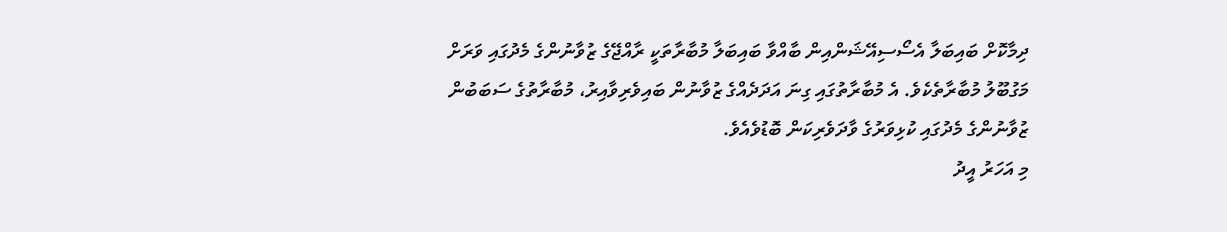ދިމާކޮށް ބައިބަލާ އެސޯސިއޭޝަންއިން ބާއްވާ ބައިބަލާ މުބާރާތަކީ ރާއްޖޭގެ ޒުވާނުންގެ މެދުގައި ވަރަށް މަގުބޫލު މުބާރާތެކެވެ. އެ މުބާރާތުގައި ގިނަ އަދަދެއްގެ ޒުވާނުން ބައިވެރިވާއިރު، މުބާރާތުގެ ސަބަބުން ޒުވާނުންގެ މެދުގައި ކުޅިވަރުގެ ވާދަވެރިކަން ބޮޑުވެއެވެ.
މި އަހަރު އީދު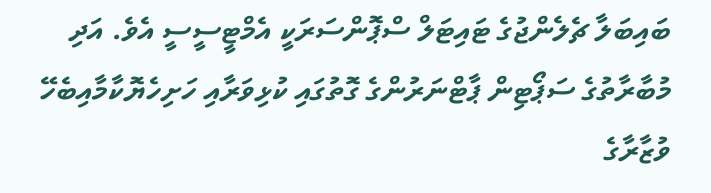ބައިބަލާ ޗެލެންޖުގެ ޓައިޓަލް ސްޕޮންސަރަކީ އެމްޓީސީސީ އެވެ. އަދި މުބާރާތުގެ ސަޕޯޓިން ޕާޓްނަރުންގެ ގޮތުގައި ކުޅިވަރާއި ހަށިހެޔޮކާމާއިބެހޭ ވުޒާރާގެ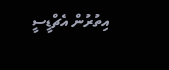އިތުރުން އެޗްޑީސީ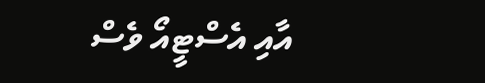އާއި އެސްޓީއޯ ވެސް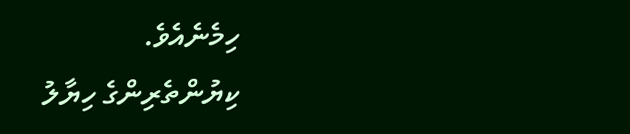ހިމެނެއެވެ.
ކިޔުންތެރިންގެ ހިޔާލު